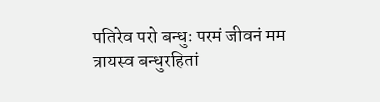पतिरेव परो बन्धुः परमं जीवनं मम
त्रायस्व बन्धुरहितां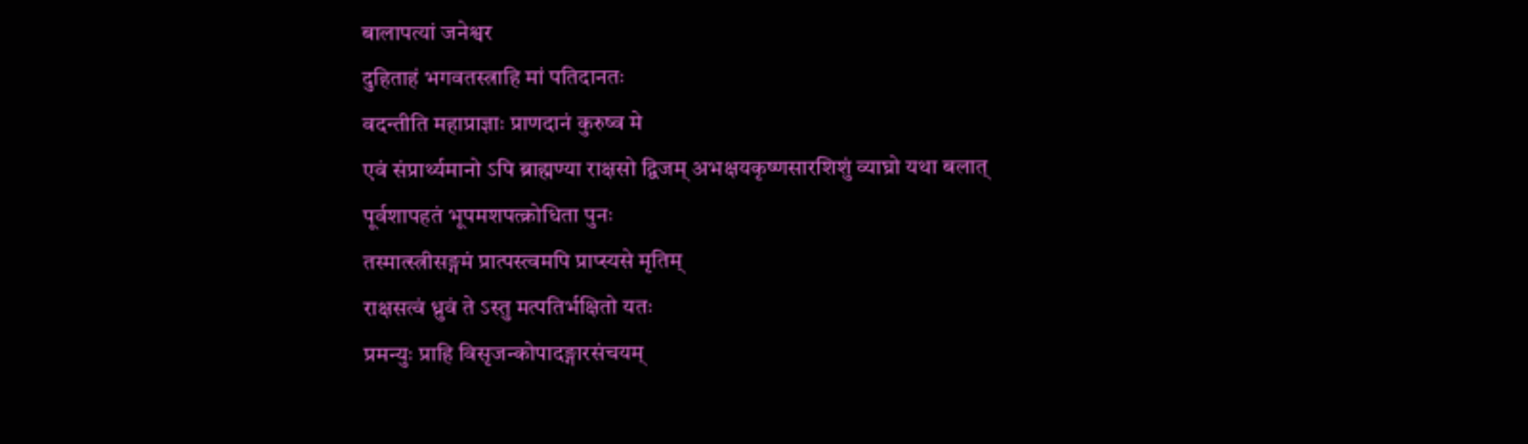बालापत्यां जनेश्वर
दुहिताहं भगवतस्त्राहि मां पतिदानतः
वदन्तीति महाप्राज्ञाः प्राणदानं कुरुष्व मे
एवं संप्रार्थ्यमानो ऽपि ब्राह्मण्या राक्षसो द्विजम् अभक्षयकृष्णसारशिशुं व्याघ्रो यथा बलात्
पूर्वशापहतं भूपमशपत्क्रोधिता पुनः
तस्मात्स्त्रीसङ्गमं प्रात्पस्त्वमपि प्राप्स्यसे मृतिम्
राक्षसत्वं ध्रुवं ते ऽस्तु मत्पतिर्भक्षितो यतः
प्रमन्युः प्राहि विसृजन्कोपादङ्गारसंचयम्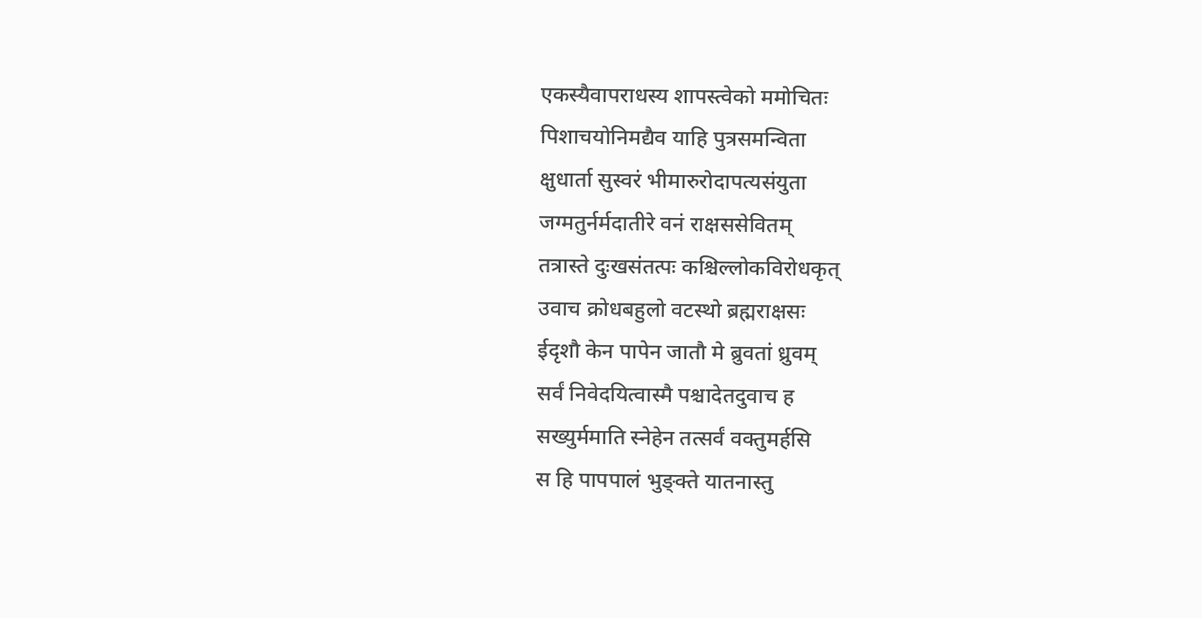एकस्यैवापराधस्य शापस्त्वेको ममोचितः
पिशाचयोनिमद्यैव याहि पुत्रसमन्विता
क्षुधार्ता सुस्वरं भीमारुरोदापत्यसंयुता
जग्मतुर्नर्मदातीरे वनं राक्षससेवितम्
तत्रास्ते दुःखसंतत्पः कश्चिल्लोकविरोधकृत्
उवाच क्रोधबहुलो वटस्थो ब्रह्मराक्षसः
ईदृशौ केन पापेन जातौ मे ब्रुवतां ध्रुवम्
सर्वं निवेदयित्वास्मै पश्चादेतदुवाच ह
सख्युर्ममाति स्नेहेन तत्सर्वं वक्तुमर्हसि
स हि पापपालं भुङ्क्ते यातनास्तु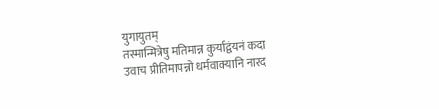युगायुतम्
तस्मान्मित्रेषु मतिमान्न कुर्याद्वंयनं कदा
उवाच प्रीतिमापन्नो धर्मवाक्यानि नारद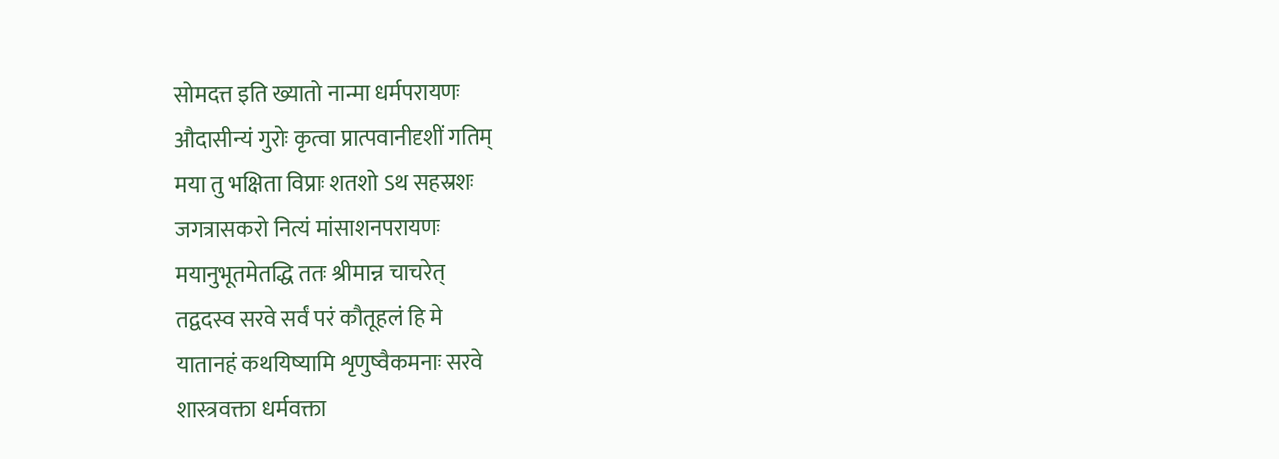सोमदत्त इति ख्यातो नान्मा धर्मपरायणः
औदासीन्यं गुरोः कृत्वा प्रात्पवानीदृशीं गतिम्
मया तु भक्षिता विप्राः शतशो ऽथ सहस्रशः
जगत्रासकरो नित्यं मांसाशनपरायणः
मयानुभूतमेतद्धि ततः श्रीमान्न चाचरेत्
तद्वदस्व सरवे सर्वं परं कौतूहलं हि मे
यातानहं कथयिष्यामि शृणुष्वैकमनाः सरवे
शास्त्रवक्ता धर्मवक्ता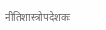नीतिशास्त्रोपदेशकः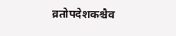व्रतोपदेशकश्चैव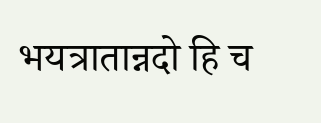भयत्रातान्नदो हि च